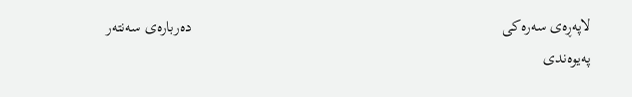لاپه‌ڕه‌ی سه‌ره‌كی                                                                             ده‌رباره‌ی سه‌نته‌ر                                                        په‌یوه‌ندى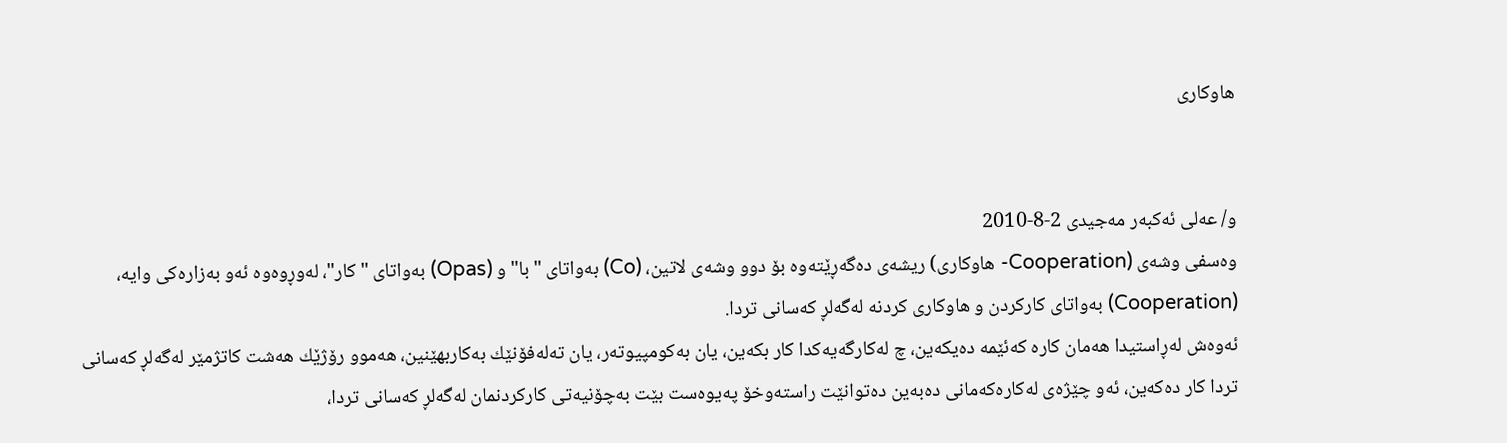هاوكاری


و/ عه‌لی ئه‌كبه‌ر مه‌جیدی 2-8-2010
وه‌سفی وشه‌ی (Cooperation- هاوكاری) ریشه‌ی ده‌گه‌ڕێته‌وه‌ بۆ دوو وشه‌ی لاتین، (Co) به‌واتای "با" و (Opas) به‌واتای "كار"، له‌وڕوه‌وه‌ ئه‌و به‌زاره‌كی وایه‌، (Cooperation) به‌واتای كاركردن و هاوكاری كردنه‌ له‌گه‌لڕ كه‌سانی تردا.
ئه‌وه‌ش له‌ڕاستیدا هه‌مان كاره‌ كه‌ئێمه‌ ده‌یكه‌ین، چ له‌كارگه‌یه‌كدا كار بكه‌ین، یان به‌كومپیوته‌ر، یان ته‌له‌فۆنێك به‌كاربهێنین، هه‌موو رۆژێك هه‌شت كاتژمێر له‌گه‌لڕ كه‌سانی تردا كار ده‌كه‌ین، ئه‌و چێژه‌ی له‌كاره‌كه‌مانی ده‌به‌ین ده‌توانێت راسته‌وخۆ په‌یوه‌ست بێت به‌چۆنیه‌تی كاركردنمان له‌گه‌لڕ كه‌سانی تردا،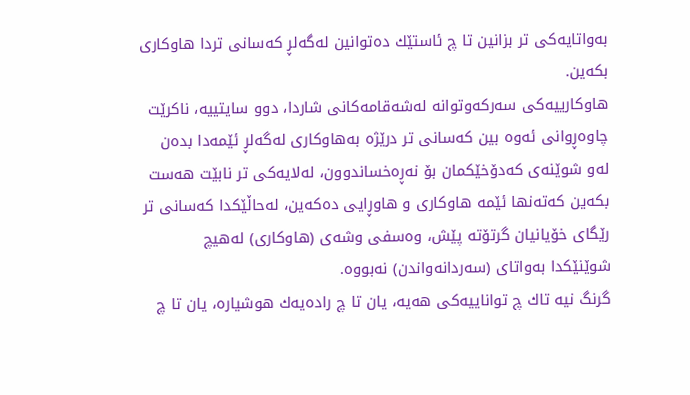به‌واتایه‌كی تر بزانین تا چ ئاستێك ده‌توانین له‌گه‌لڕ كه‌سانی تردا هاوكاری بكه‌ین.
هاوكارییه‌كی سه‌ركه‌وتوانه‌ له‌شه‌قامه‌كانی شاردا، دوو سایتییه‌، ناكرێت چاوه‌ڕوانی ئه‌وه‌ بین كه‌سانی تر درێژه‌ به‌هاوكاری له‌گه‌لڕ ئێمه‌دا بده‌ن له‌و شوێنه‌ی كه‌دۆخێكمان بۆ نه‌ڕه‌خساندوون، له‌لایه‌كی تر نابێت هه‌ست بكه‌ین كه‌ته‌نها ئێمه‌ هاوكاری و هاوڕایی ده‌كه‌ین، له‌حاڵێكدا كه‌سانی تر رێگای خۆیانیان گرتۆته‌ پێش، وه‌سفی وشه‌ی (هاوكاری) له‌هیچ شوێنێكدا به‌واتای (سه‌ردانه‌واندن) نه‌بووه‌.
گرنگ نیه‌ تاك چ تواناییه‌كی هه‌یه‌، یان تا چ راده‌یه‌ك هوشیاره‌، یان تا چ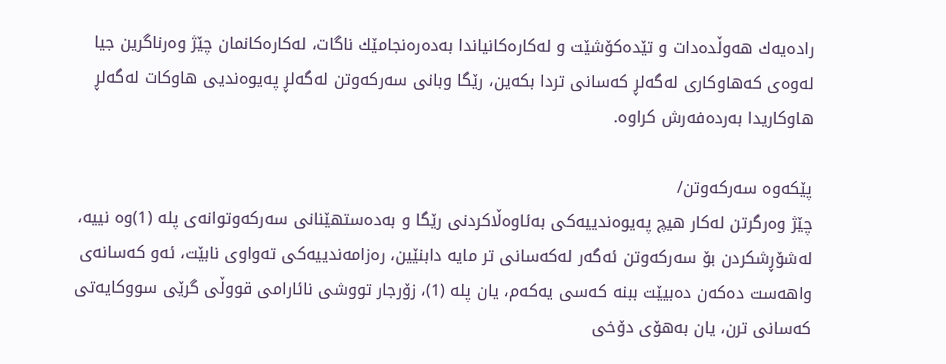راده‌یه‌ك هه‌وڵده‌دات و تێده‌كۆشێت و له‌كاره‌كانیاندا به‌ده‌ره‌نجامێك ناگات، له‌كاره‌كانمان چێژ وه‌رناگرین جیا له‌وه‌ی كه‌هاوكاری له‌گه‌لڕ كه‌سانی تردا بكه‌ین، رێگا وبانی سه‌ركه‌وتن له‌گه‌لڕ په‌یوه‌ندیی هاوكات له‌گه‌لڕ هاوكاریدا به‌رده‌فه‌رش كراوه‌.

پێكه‌وه‌ سه‌ركه‌وتن/
چێژ وه‌رگرتن له‌كار هیچ په‌یوه‌ندییه‌كی به‌ئاوه‌ڵاكردنی رێگا و به‌ده‌ستهێنانی سه‌ركه‌وتوانه‌ی پله‌ (1)وه‌ نییه‌، له‌شۆڕشكردن بۆ سه‌ركه‌وتن ئه‌گه‌ر له‌كه‌سانی تر مایه‌ دابنێین، ره‌زامه‌ندییه‌كی ته‌واوی نابێت، ئه‌و كه‌سانه‌ی واهه‌ست ده‌كه‌ن ده‌بیێت ببنه‌ كه‌سی یه‌كه‌م، یان پله‌ (1)، زۆرجار تووشی نائارامی قووڵی گرێی سووكایه‌تی كه‌سانی ترن، یان به‌هۆی دۆخی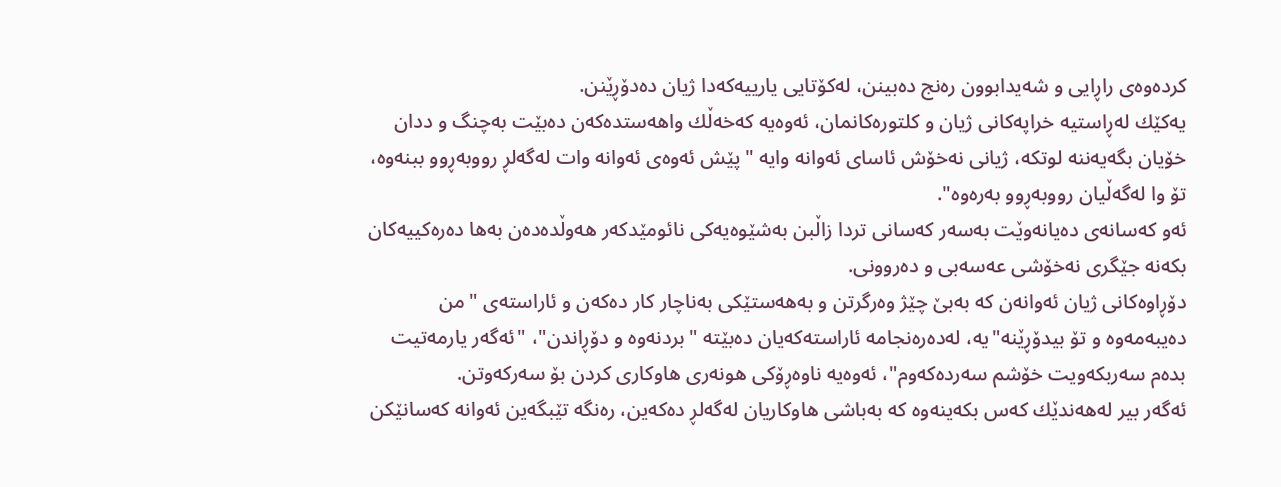كرده‌وه‌ی راڕایی و شه‌یدابوون ره‌نج ده‌بینن، له‌كۆتایی یارییه‌كه‌دا ژیان ده‌دۆڕێنن.
یه‌كێك له‌ڕاستیه‌ خراپه‌كانی ژیان و كلتوره‌كانمان، ئه‌وه‌یه‌ كه‌خه‌ڵك واهه‌ستده‌كه‌ن ده‌بێت به‌چنگ و ددان خۆیان بگه‌یه‌ننه‌ لوتكه‌، ژیانی نه‌خۆش ئاسای ئه‌وانه‌ وایه‌ "پێش ئه‌وه‌ی ئه‌وانه‌ وات له‌گه‌لڕ رووبه‌ڕوو ببنه‌وه‌، تۆ وا له‌گه‌ڵیان رووبه‌ڕوو به‌ره‌وه‌".
ئه‌و كه‌سانه‌ی ده‌یانه‌وێت به‌سه‌ر كه‌سانی تردا زاڵبن به‌شێوه‌یه‌كی نائومێدكه‌ر هه‌وڵده‌ده‌ن به‌ها ده‌ره‌كییه‌كان بكه‌نه‌ جێگری نه‌خۆشی عه‌سه‌بی و ده‌روونی.
دۆڕاوه‌كانی ژیان ئه‌وانه‌ن كه‌ به‌بێ چێژ وه‌رگرتن و به‌هه‌ستێكی به‌ناچار كار ده‌كه‌ن و ئاراسته‌ی "من ده‌یبه‌مه‌وه‌ و تۆ بیدۆڕێنه‌"یه‌، له‌ده‌ره‌نجامه‌ ئاراسته‌كه‌یان ده‌بێته‌ "بردنه‌وه‌ و دۆڕاندن"، "ئه‌گه‌ر یارمه‌تیت بده‌م سه‌ربكه‌ویت خۆشم سه‌رده‌كه‌وم"، ئه‌وه‌یه‌ ناوه‌ڕۆكی هونه‌ری هاوكاری كردن بۆ سه‌ركه‌وتن.
ئه‌گه‌ر بیر له‌هه‌ندێك كه‌س بكه‌ینه‌وه‌ كه‌ به‌باشی هاوكاریان له‌گه‌لڕ ده‌كه‌ین، ره‌نگه‌ تێبگه‌ین ئه‌وانه‌ كه‌سانێكن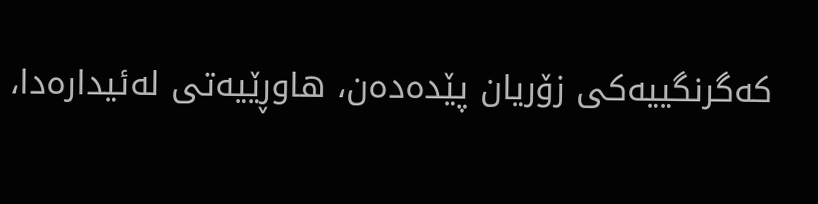كه‌گرنگییه‌كی زۆریان پێده‌ده‌ن، هاوڕێیه‌تی له‌ئیداره‌دا،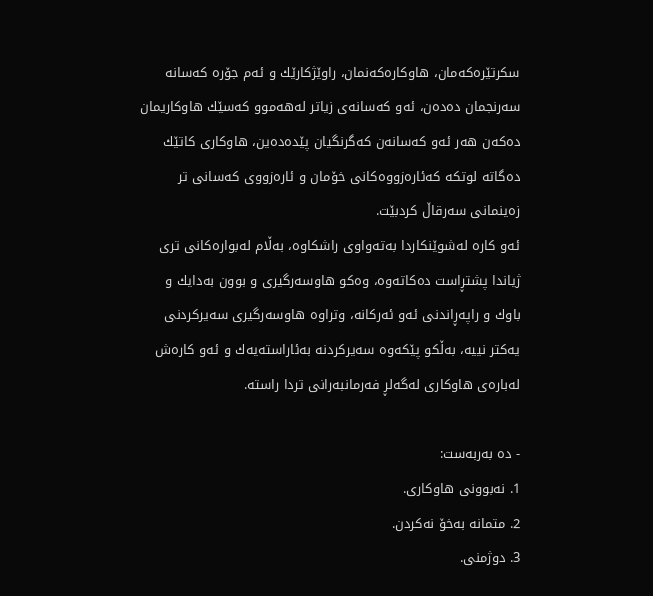سكرتێره‌كه‌مان، هاوكاره‌كه‌نمان، راوێژكارێك و ئه‌م جۆره‌ كه‌سانه‌ سه‌رنجمان ده‌ده‌ن، ئه‌و كه‌سانه‌ی زیاتر له‌هه‌موو كه‌سێك هاوكاریمان ده‌كه‌ن هه‌ر ئه‌و كه‌سانه‌ن كه‌گرنگیان پێده‌ده‌ین، هاوكاری كاتێك ده‌گاته‌ لوتكه‌ كه‌ئاره‌زووه‌كانی خۆمان و ئاره‌زووی كه‌سانی تر زه‌ینمانی سه‌رقاڵ كردبێت.
ئه‌و كاره‌ له‌شوێنكاردا به‌ته‌واوی راشكاوه‌، به‌ڵام له‌بواره‌كانی تری ژیاندا پشتڕاست ده‌كاته‌وه‌، وه‌كو هاوسه‌رگیری و بوون به‌دایك و باوك و راپه‌ڕاندنی ئه‌و ئه‌ركانه‌، وتراوه‌ هاوسه‌رگیری سه‌یركردنی یه‌كتر نییه‌، به‌ڵكو پێكه‌وه‌ سه‌یركردنه‌ به‌ئاراسته‌یه‌ك و ئه‌و كاره‌ش له‌باره‌ی هاوكاری له‌گه‌لڕ فه‌رمانبه‌رانی تردا راسته‌.

- ده‌ به‌ربه‌ست:
1. نه‌بوونی هاوكاری.
2. متمانه‌ به‌خۆ نه‌كردن.
3. دوژمنی.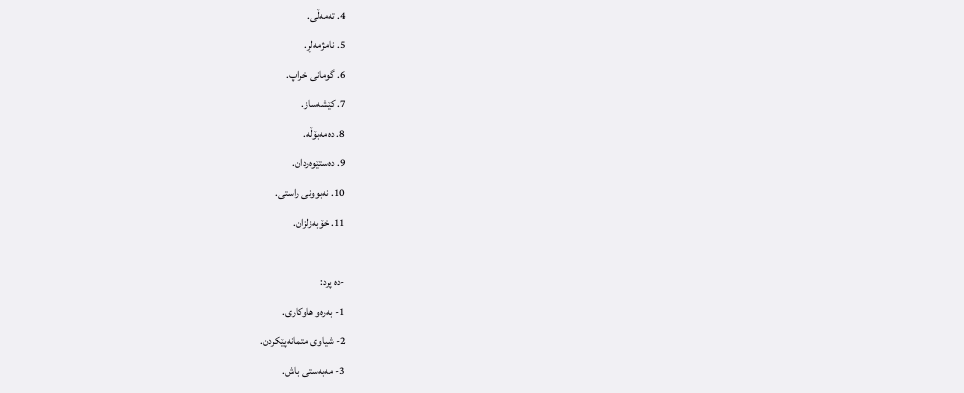4. ته‌مه‌ڵی.
5. نامژمه‌لڕ.
6. گومانی خراپ.
7. كێشه‌ساز.
8. ده‌مه‌بۆڵه‌.
9. ده‌ستێوه‌ردان.
10. نه‌بوونی راستی.
11. خۆبه‌زلزان.

-ده‌ پرد:
1- به‌ره‌و هاوكاری.
2- شیاوی متمانه‌پێكردن.
3- مه‌به‌ستی باش.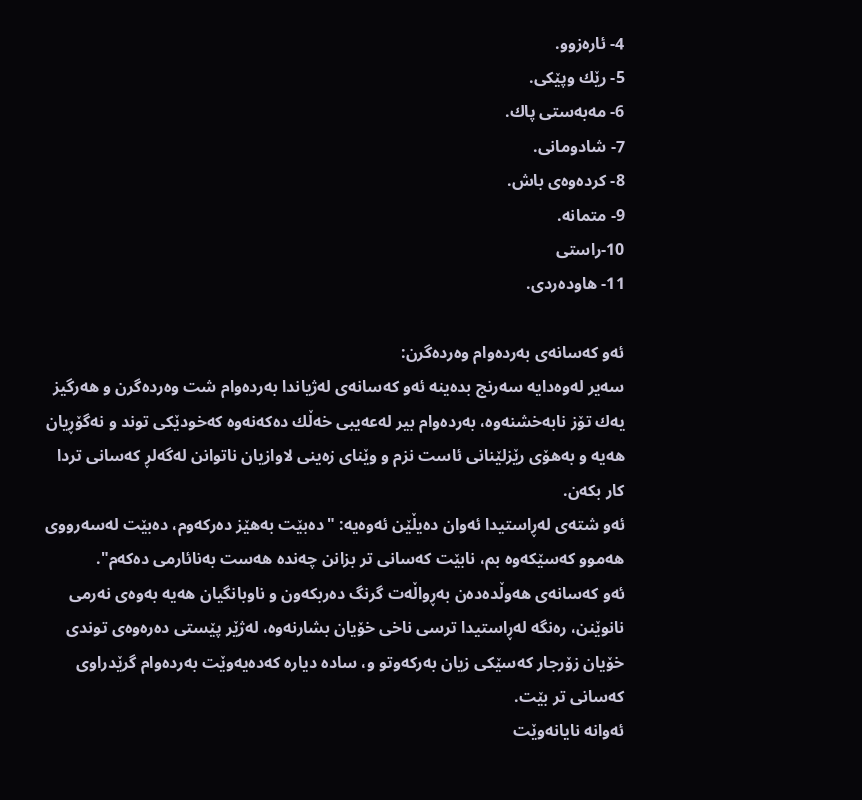4- ئاره‌زوو.
5- رێك وپێكی.
6- مه‌به‌ستی پاك.
7- شادومانی.
8- كرده‌وه‌ی باش.
9- متمانه‌.
10-راستی
11- هاوده‌ردی.

ئه‌و كه‌سانه‌ی به‌رده‌وام وه‌رده‌گرن:
سه‌یر له‌وه‌دایه‌ سه‌رنج بده‌ینه‌ ئه‌و كه‌سانه‌ی له‌ژیاندا به‌رده‌وام شت وه‌رده‌گرن و هه‌رگیز یه‌ك تۆز نابه‌خشنه‌وه‌، به‌رده‌وام بیر له‌عه‌یبی خه‌ڵك ده‌كه‌نه‌وه‌ كه‌خودێكی توند و نه‌گۆڕیان هه‌یه‌ و به‌هۆی رێزلێنانی ئاست نزم و وێنای زه‌ینی لاوازیان ناتوانن له‌گه‌لڕ كه‌سانی تردا كار بكه‌ن.
ئه‌و شته‌ی له‌ڕاستیدا ئه‌وان ده‌یڵێن ئه‌وه‌یه‌: "ده‌بێت به‌هێز ده‌ركه‌وم، ده‌بێت له‌سه‌رووی هه‌موو كه‌سێكه‌وه‌ بم، نابێت كه‌سانی تر بزانن چه‌نده‌ هه‌ست به‌نائارمی ده‌كه‌م".
ئه‌و كه‌سانه‌ی هه‌وڵده‌ده‌ن به‌ڕواڵه‌ت گرنگ ده‌ربكه‌ون و ناوبانگیان هه‌یه‌ به‌وه‌ی نه‌رمی نانوێنن، ره‌نگه‌ له‌ڕاستیدا ترسی ناخی خۆیان بشارنه‌وه‌، له‌ژێر پێستی ده‌ره‌وه‌ی توندی خۆیان زۆرجار كه‌سێكی زیان به‌ركه‌وتو و، ساده‌ دیاره‌ كه‌ده‌یه‌وێت به‌رده‌وام گرێدراوی كه‌سانی تر بێت.
ئه‌وانه‌ نایانه‌وێت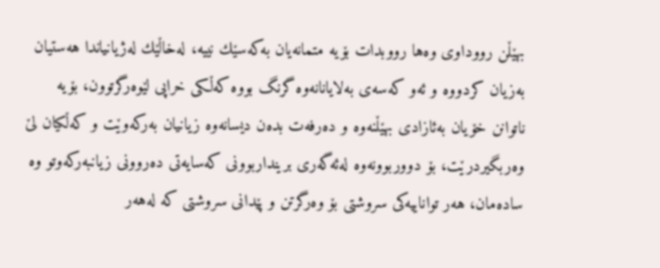بهێڵن رووداوی وه‌ها رووبدات بۆیه‌ متمانه‌یان به‌كه‌سێك نییه‌، له‌خاڵێك له‌ژیانیاندا هه‌ستیان به‌زیان كردووه‌ و ئه‌و كه‌سه‌ی به‌لایانانه‌وه‌ گرنگ بووه‌ كه‌ڵكی خراپی لێوه‌رگرتوون، بۆیه‌ ناتوانن خۆیان به‌ئازادی بهێڵنه‌وه‌ و ده‌رفه‌ت بده‌ن دیسانه‌وه‌ زیانیان به‌ركه‌وێت و كه‌ڵكیان لێ وه‌ربگیردرێت، بۆ دووربوونه‌وه‌ له‌ئه‌گه‌ری برینداربوونی كه‌سایه‌تی ده‌روونی زیانبه‌ركه‌وتو وه‌ ساده‌مان، هه‌ر تواناییه‌كی سروشتی بۆ وه‌رگرتن و پێدانی سروشتی كه‌ له‌هه‌ر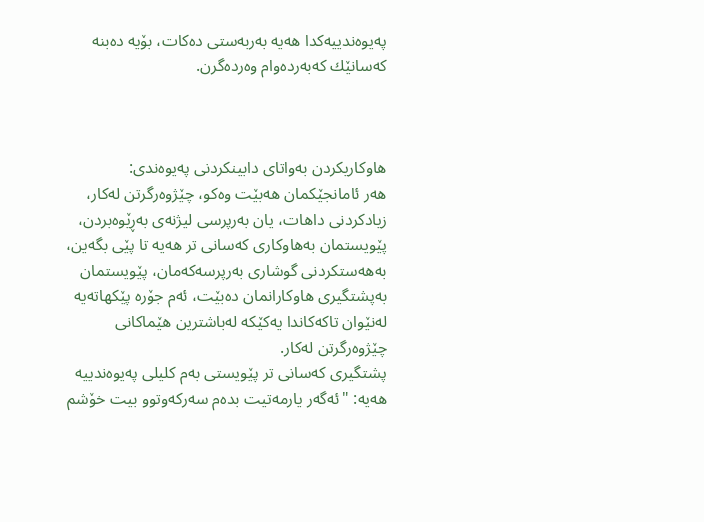په‌یوه‌ندییه‌كدا هه‌یه‌ به‌ربه‌ستی ده‌كات، بۆیه‌ ده‌بنه‌ كه‌سانێك كه‌به‌رده‌وام وه‌رده‌گرن.



هاوكاریكردن به‌واتای دابینكردنی په‌یوه‌ندی:
هه‌ر ئامانجێكمان هه‌بێت وه‌كو، چێژوه‌رگرتن له‌كار، زیادكردنی داهات، یان به‌رپرسی لیژنه‌ی به‌ڕێوه‌بردن، پێویستمان به‌هاوكاری كه‌سانی تر هه‌یه‌ تا پێی بگه‌ین، به‌هه‌ستكردنی گوشاری به‌رپرسه‌كه‌مان، پێویستمان به‌پشتگیری هاوكارانمان ده‌بێت، ئه‌م جۆره‌ پێكهاته‌یه‌ له‌نێوان تاكه‌كاندا یه‌كێكه‌ له‌باشترین هێماكانی چێژوه‌رگرتن له‌كار.
پشتگیری كه‌سانی تر پێویستی به‌م كلیلی په‌یوه‌ندییه‌ هه‌یه‌: "ئه‌گه‌ر یارمه‌تیت بده‌م سه‌ركه‌وتوو بیت خۆشم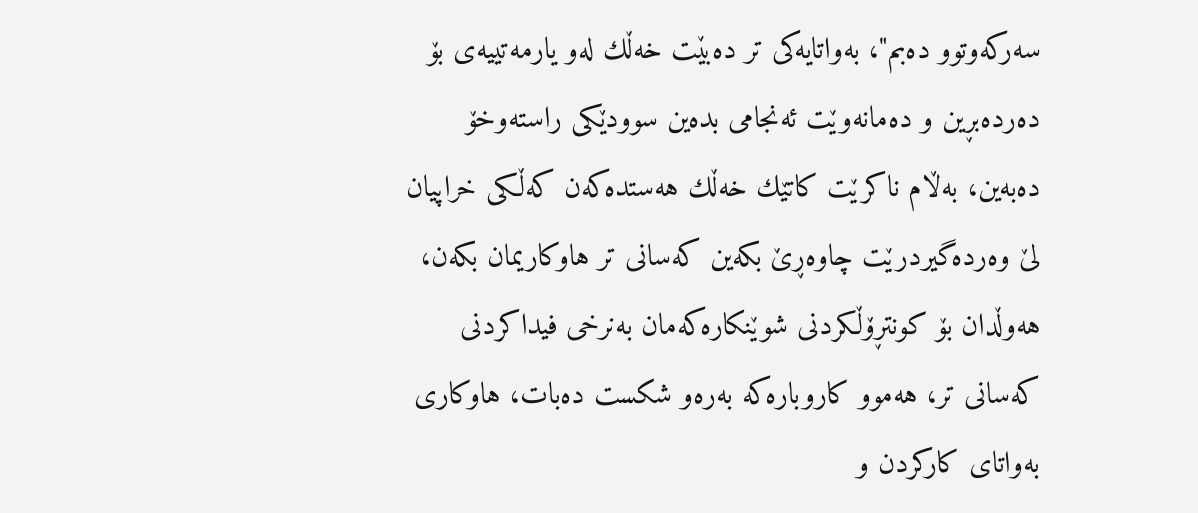سه‌ركه‌وتوو ده‌بم"، به‌واتایه‌كی تر ده‌بێت خه‌ڵك له‌و یارمه‌تییه‌ی بۆ ده‌رده‌بڕین و ده‌مانه‌وێت ئه‌نجامی بده‌ین سوودێكی راسته‌وخۆ ده‌به‌ین، به‌ڵام ناكرێت كاتێك خه‌ڵك هه‌ستده‌كه‌ن كه‌ڵكی خراپیان لێ وه‌رده‌گیردرێت چاوه‌ڕێ بكه‌ین كه‌سانی تر هاوكاریمان بكه‌ن، هه‌وڵدان بۆ كونتڕۆڵكردنی شوێنكاره‌كه‌مان به‌نرخی فیداكردنی كه‌سانی تر، هه‌موو كاروباره‌كه‌ به‌ره‌و شكست ده‌بات، هاوكاری به‌واتای كاركردن و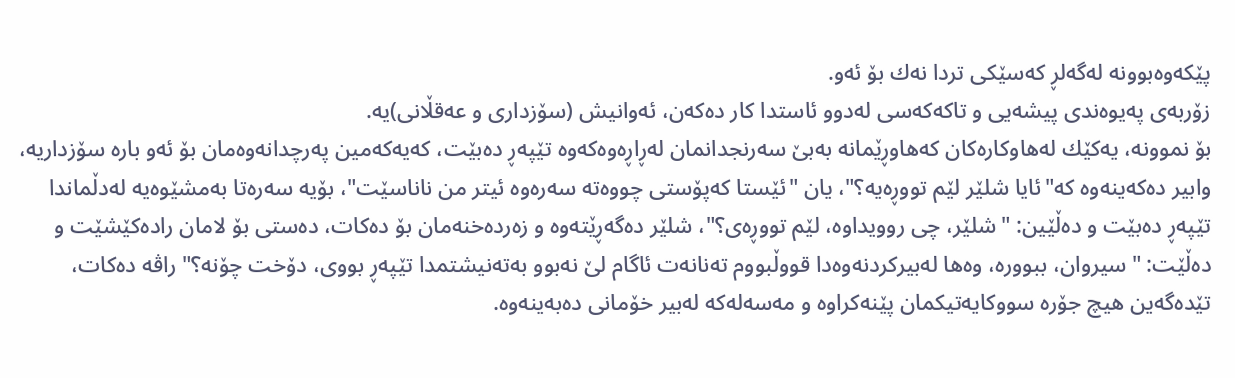پێكه‌وه‌بوونه‌ له‌گه‌لڕ كه‌سێكی تردا نه‌ك بۆ ئه‌و.
زۆربه‌ی په‌یوه‌ندی پیشه‌یی و تاكه‌كه‌سی له‌دوو ئاستدا كار ده‌كه‌ن، ئه‌وانیش (سۆزداری و عه‌قڵانی)یه‌.
بۆ نموونه‌، یه‌كێك له‌هاوكاره‌كان كه‌هاوڕێمانه‌ به‌بێ سه‌رنجدانمان له‌ڕاڕه‌وه‌كه‌وه‌ تێپه‌ڕ ده‌بێت، كه‌یه‌كه‌مین په‌رچدانه‌وه‌مان بۆ ئه‌و باره‌ سۆزداریه‌، وابیر ده‌كه‌ینه‌وه‌ كه‌"ئایا شلێر لێم تووڕه‌یه‌؟"، یان "ئێستا كه‌پۆستی چووه‌ته‌ سه‌ره‌وه‌ ئیتر من ناناسێت"، بۆیه‌ سه‌ره‌تا به‌مشێوه‌یه‌ له‌دڵماندا تێپه‌ڕ ده‌بێت و ده‌ڵێین: "شلێر، چی روویداوه‌، لێم تووڕه‌ی؟"، شلێر ده‌گه‌ڕێته‌وه‌ و زه‌رده‌خنه‌مان بۆ ده‌كات، ده‌ستی بۆ لامان راده‌كێشێت و ده‌ڵێت: "سیروان، ببووره‌، وه‌ها له‌بیركردنه‌وه‌دا قووڵبووم ته‌نانه‌ت ئاگام لێ نه‌بوو به‌ته‌نیشتمدا تێپه‌ڕ بووی، دۆخت چۆنه‌؟" راڤه‌ ده‌كات، تێده‌گه‌ین هیچ جۆره‌ سووكایه‌تیكمان پێنه‌كراوه‌ و مه‌سه‌له‌كه‌ له‌بیر خۆمانی ده‌به‌ینه‌وه‌.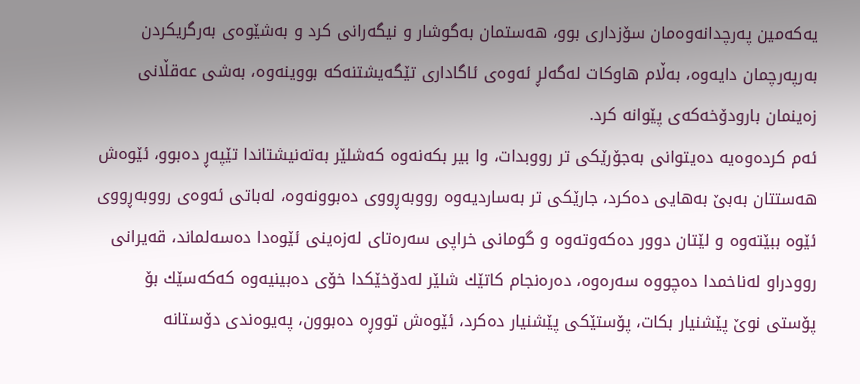یه‌كه‌مین په‌رچدانه‌وه‌مان سۆزداری بوو، هه‌ستمان به‌گوشار و نیگه‌رانی كرد و به‌شێوه‌ی به‌رگریكردن به‌رپه‌رچمان دایه‌وه‌، به‌ڵام هاوكات له‌گه‌لڕ ئه‌وه‌ی ئاگاداری تێگه‌یشتنه‌كه‌ بووینه‌وه‌، به‌شی عه‌قڵانی زه‌ینمان بارودۆخه‌كه‌ی پێوانه‌ كرد.
ئه‌م كرده‌وه‌یه‌ ده‌یتوانی به‌جۆرێكی تر رووبدات، وا بیر بكه‌نه‌وه‌ كه‌شلێر به‌ته‌نیشتاندا تێپه‌ڕ ده‌بوو، ئێوه‌ش هه‌ستتان به‌بێ به‌هایی ده‌كرد، جارێكی تر به‌ساردیه‌وه‌ رووبه‌ڕووی ده‌بوونه‌وه‌، له‌باتی ئه‌وه‌ی رووبه‌ڕووی ئێوه‌ ببێته‌وه‌ و لێتان دوور ده‌كه‌وته‌وه‌ و گومانی خراپی سه‌ره‌تای له‌زه‌ینی ئێوه‌دا ده‌سه‌لماند، قه‌یرانی روودراو له‌ناخمدا ده‌چووه‌ سه‌ره‌وه‌، ده‌ره‌نجام كاتێك شلێر له‌دۆخێكدا خۆی ده‌بینیه‌وه‌ كه‌كه‌سێك بۆ پۆستی نوێ پێشنیار بكات، پۆستێكی پێشنیار ده‌كرد، ئێوه‌ش تووڕه‌ ده‌بوون، په‌یوه‌ندی دۆستانه‌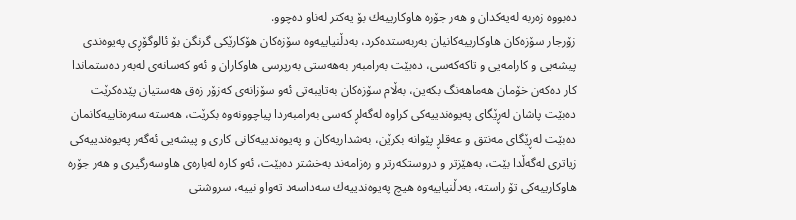ده‌بووه‌ زه‌ربه‌ له‌یه‌كدان و هه‌ر جۆره‌ هاوكارییه‌ك بۆ یه‌كتر له‌ناو ده‌چوو.
زۆرجار سۆزه‌كان هاوكارییه‌كانیان به‌ربه‌ستده‌كرد، به‌دڵنیاییه‌وه‌ سۆزه‌كان هۆكارێكی گرنگن بۆ ئالوگۆڕی په‌یوه‌ندی پیشه‌یی و كارامه‌یی و تاكه‌كه‌سی، ده‌بێت به‌رامبه‌ر به‌هه‌ستی به‌رپرسی هاوكاران و ئه‌و كه‌سانه‌ی له‌به‌ر ده‌ستماندا كار ده‌كه‌ن خۆمان هه‌ماهه‌نگ بكه‌ین، به‌ڵام سۆزه‌كان به‌تایبه‌تی ئه‌و سۆزانه‌ی كه‌زۆر زه‌ق هه‌ستیان پێده‌كرێت ده‌بێت پاشان له‌ڕێگای په‌یوه‌ندییه‌كی كراوه‌ له‌گه‌لڕ كه‌سی به‌رامبه‌ردا پیاچوونه‌وه‌ بكرێت، هه‌سته‌ سه‌ره‌تاییه‌كانمان ده‌بێت له‌ڕێگای مه‌نتق و عه‌قلڕ پێوانه‌ بكرێن، به‌شداریه‌كان و په‌یوه‌ندییه‌كانی كاری و پیشه‌یی ئه‌گه‌ر په‌یوه‌ندییه‌كی زیاتری له‌گه‌ڵدا بێت، به‌هێزتر و دروستكه‌رتر و ره‌زامه‌ند به‌خشتر ده‌بێت، ئه‌و كاره‌ له‌باره‌ی هاوسه‌رگیری و هه‌ر جۆره‌ هاوكارییه‌كی تۆ راسته‌، به‌دڵنیاییه‌وه‌ هیچ په‌یوه‌ندییه‌ك سه‌داسه‌د ته‌واو نییه‌، سروشتی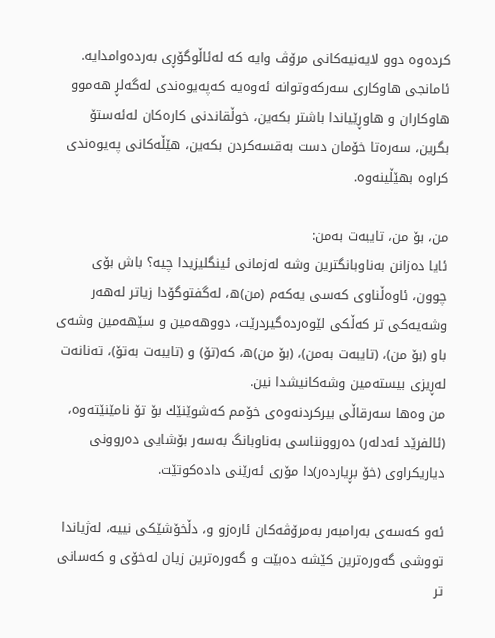كرده‌وه‌ دوو لایه‌نیه‌كانی مرۆڤ وایه‌ كه‌ له‌ئاڵوگۆڕی به‌رده‌وامدایه‌.
ئامانجی هاوكاری سه‌ركه‌وتوانه‌ ئه‌وه‌یه‌ كه‌په‌یوه‌ندی له‌گه‌لڕ هه‌موو هاوكاران و هاوڕێیاندا باشتر بكه‌ین، خوڵقاندنی كاره‌كان له‌ئه‌ستۆ بگرین، سه‌ره‌تا خۆمان دست به‌قسه‌كردن بكه‌ین، هێڵه‌كانی په‌یوه‌ندی كراوه‌ بهێڵینه‌وه‌.

من، بۆ من، تایبه‌ت به‌من:
ئایا ده‌زانن به‌ناوبانگترین وشه‌ له‌زمانی ئینگلیزیدا چیه‌؟ باش بۆی چوون، ئاوه‌ڵناوی كه‌سی یه‌كه‌م (من)ه‌، له‌گفتوگۆدا زیاتر له‌هه‌ر وشه‌یه‌كی تر كه‌ڵكی لێوه‌رده‌گیردرێت، دووهه‌مین و سێهه‌مین وشه‌ی باو (بۆ من)، (تایبه‌ت به‌من)، (بۆ من)ه‌، كه‌(تۆ) و (تایبه‌ت به‌تۆ)، ته‌نانه‌ت له‌ڕیزی بیسته‌مین وشه‌كانیشدا نین.
من وه‌ها سه‌رقاڵی بیركردنه‌وه‌ی خۆمم كه‌شوێنێك بۆ تۆ نامێنێته‌وه‌، (ئالفرێد ئه‌دله‌ر) ده‌روونناسی به‌ناوبانگ به‌سه‌ر بۆشایی ده‌روونی دیاریكراوی (خۆ بڕیارده‌ر)دا مۆری ئه‌رێنی داده‌كوتێت.

ئه‌و كه‌سه‌ی به‌رامبه‌ر به‌مرۆڤه‌كان ئاره‌زو و، دڵخۆشێكی نییه‌، له‌ژیاندا تووشی گه‌وره‌ترین كێشه‌ ده‌بێت و گه‌وره‌ترین زیان له‌خۆی و كه‌سانی تر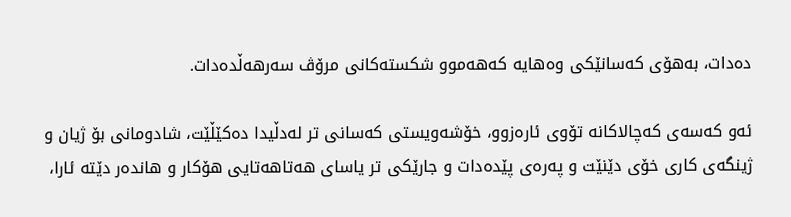ده‌دات، به‌هۆی كه‌سانێكی وه‌هایه‌ كه‌هه‌موو شكسته‌كانی مرۆڤ سه‌رهه‌ڵده‌دات.

ئه‌و كه‌سه‌ی كه‌چالاكانه‌ تۆوی ئاره‌زوو، خۆشه‌ویستی كه‌سانی تر له‌دڵیدا ده‌كێڵێت، شادومانی بۆ ژیان و ژینگه‌ی كاری خۆی دێنێت و په‌ره‌ی پێده‌دات و جارێكی تر یاسای هه‌تاهه‌تایی هۆكار و هانده‌ر دێته‌ ئارا،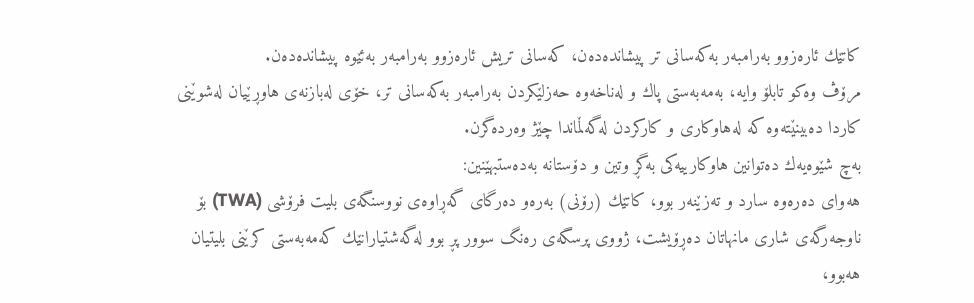كاتێك ئاره‌زوو به‌رامبه‌ر به‌كه‌سانی تر پیشانده‌ده‌ن، كه‌سانی تریش ئاره‌زوو به‌رامبه‌ر به‌ئێوه‌ پیشانده‌ده‌ن.
مرۆڤ وه‌كو تابلۆ وایه‌، به‌مه‌به‌ستی پاك و له‌ناخه‌وه‌ حه‌زلێكردن به‌رامبه‌ر به‌كه‌سانی تر، خۆی له‌بازنه‌ی هاوڕێیان له‌شوێنی كاردا ده‌بینێته‌وه‌ كه‌ له‌هاوكاری و كاركردن له‌گه‌ڵماندا چێژ وه‌رده‌گرن.
به‌چ شێوه‌یه‌ك ده‌توانین هاوكارییه‌كی به‌گڕ وتین و دۆستانه‌ به‌ده‌ستبهێنین:
هه‌وای ده‌ره‌وه‌ سارد و ته‌زێنه‌ر بوو، كاتێك (رۆنی) به‌ره‌و ده‌رگای گه‌ڕاوه‌ی نووسنگه‌ی بلیت فرۆشی (TWA) بۆ ناوجه‌رگه‌ی شاری مانهاتان ده‌ڕۆیشت، ژووی پرسگه‌ی ره‌نگ سوور پڕ بوو له‌گه‌شتیارانێك كه‌مه‌به‌ستی كرێنی بلیتیان هه‌بوو،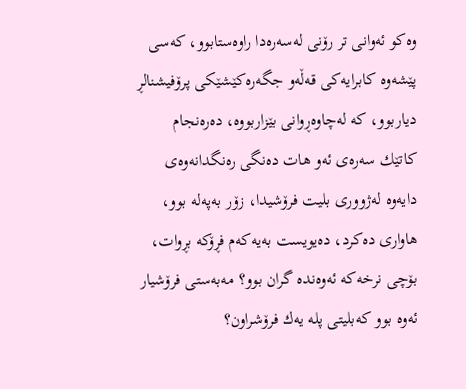وه‌كو ئه‌وانی تر رۆنی له‌سه‌ره‌دا راوه‌ستابوو، كه‌سی پێشه‌وه‌ كابرایه‌كی قه‌ڵه‌و جگه‌ره‌كێشێكی پرۆفیشنالڕ دیاربوو، كه‌ له‌چاوه‌ڕوانی بێزاربووه‌، ده‌ره‌نجام كاتێك سه‌ره‌ی ئه‌و هات ده‌نگی ره‌نگدانه‌وه‌ی دایه‌وه‌ له‌ژووری بلیت فرۆشیدا، زۆر به‌په‌له‌ بوو، هاواری ده‌كرد، ده‌یویست به‌یه‌كه‌م فڕۆكه‌ بڕوات، بۆچی نرخه‌كه‌ ئه‌وه‌نده‌ گران بوو؟ مه‌به‌ستی فرۆشیار ئه‌وه‌ بوو كه‌بلیتی پله‌ یه‌ك فرۆشراون؟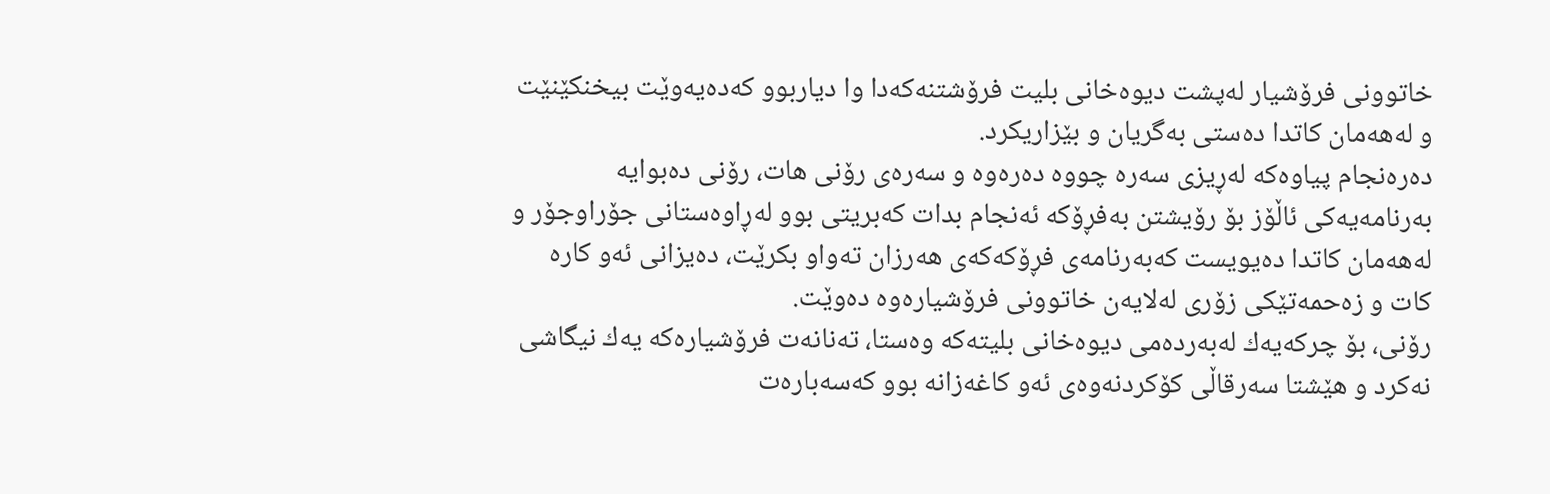خاتوونی فرۆشیار له‌پشت دیوه‌خانی بلیت فرۆشتنه‌كه‌دا وا دیاربوو كه‌ده‌یه‌وێت بیخنكێنێت و له‌هه‌مان كاتدا ده‌ستی به‌گریان و بێزاریكرد.
ده‌ره‌نجام پیاوه‌كه‌ له‌ڕیزی سه‌ره‌ چووه‌ ده‌ره‌وه‌ و سه‌ره‌ی رۆنی هات، رۆنی ده‌بوایه‌ به‌رنامه‌یه‌كی ئاڵۆز بۆ رۆیشتن به‌فڕۆكه‌ ئه‌نجام بدات كه‌بریتی بوو له‌ڕاوه‌ستانی جۆراوجۆر و له‌هه‌مان كاتدا ده‌یویست كه‌به‌رنامه‌ی فڕۆكه‌كه‌ی هه‌رزان ته‌واو بكرێت، ده‌یزانی ئه‌و كاره‌ كات و زه‌حمه‌تێكی زۆری له‌لایه‌ن خاتوونی فرۆشیاره‌وه‌ ده‌وێت.
رۆنی، بۆ چركه‌یه‌ك له‌به‌رده‌می دیوه‌خانی بلیته‌كه‌ وه‌ستا، ته‌نانه‌ت فرۆشیاره‌كه‌ یه‌ك نیگاشی نه‌كرد و هێشتا سه‌رقاڵی كۆكردنه‌وه‌ی ئه‌و كاغه‌زانه‌ بوو كه‌سه‌باره‌ت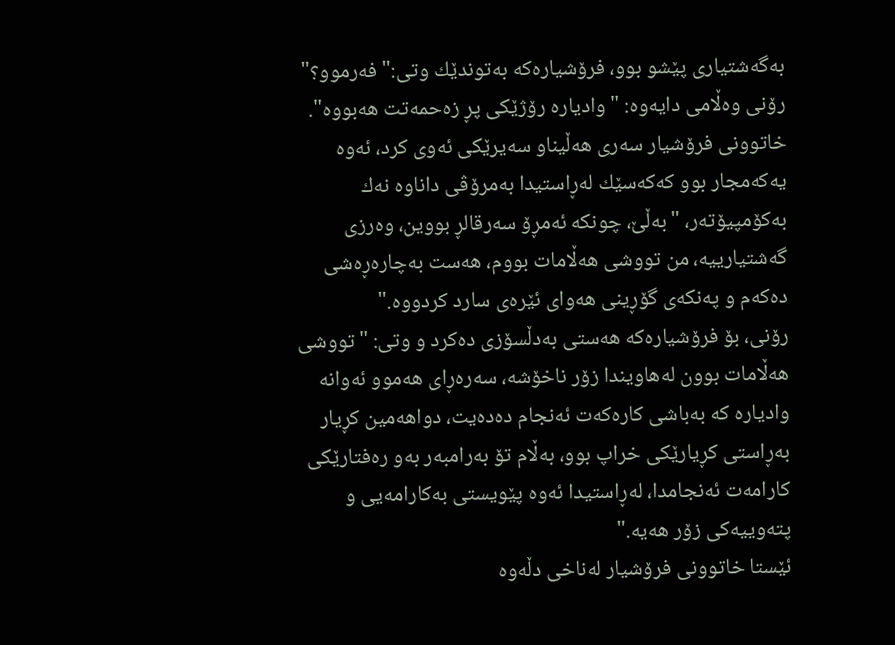به‌گه‌شتیاری پێشو بوو، فرۆشیاره‌كه‌ به‌توندێك وتی:" فه‌رموو؟"
رۆنی وه‌ڵامی دایه‌وه‌: "وادیاره‌ رۆژێكی پڕ زه‌حمه‌تت هه‌بووه‌".
خاتوونی فرۆشیار سه‌ری هه‌ڵیناو سه‌یرێكی ئه‌وی كرد، ئه‌وه‌ یه‌كه‌مجار بوو كه‌كه‌سێك له‌ڕاستیدا به‌مرۆڤی داناوه‌ نه‌ك به‌كۆمپیۆته‌ر، "به‌ڵێ، چونكه‌ ئه‌مڕۆ سه‌رقالڕ بووین، وه‌رزی گه‌شتیارییه‌، من تووشی هه‌ڵامات بووم، هه‌ست به‌چاره‌ڕه‌شی ده‌كه‌م و په‌نكه‌ی گۆڕینی هه‌وای ئێره‌ی سارد كردووه‌."
رۆنی، بۆ فرۆشیاره‌كه‌ هه‌ستی به‌دڵسۆزی ده‌كرد و وتی: "تووشی هه‌ڵامات بوون له‌هاویندا زۆر ناخۆشه‌، سه‌ره‌ڕای هه‌موو ئه‌وانه‌ وادیاره‌ كه‌ به‌باشی كاره‌كه‌ت ئه‌نجام ده‌ده‌یت، دواهه‌مین كڕیار به‌ڕاستی كڕیارێكی خراپ بوو، به‌ڵام تۆ به‌رامبه‌ر به‌و ره‌فتارێكی كارامه‌ت ئه‌نجامدا، له‌ڕاستیدا ئه‌وه‌ پێویستی به‌كارامه‌یی و پته‌وییه‌كی زۆر هه‌یه‌."
ئێستا خاتوونی فرۆشیار له‌ناخی دڵه‌وه‌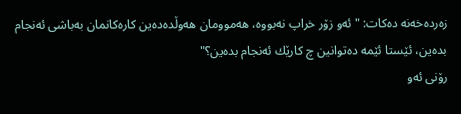زه‌رده‌خه‌نه‌ ده‌كات: "ئه‌و زۆر خراپ نه‌بووه‌، هه‌موومان هه‌وڵده‌ده‌ین كاره‌كانمان به‌باشی ئه‌نجام بده‌ین، ئێستا ئێمه‌ ده‌توانین چ كارێك ئه‌نجام بده‌ین؟"
رۆنی ئه‌و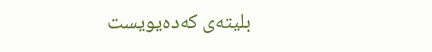بلیته‌ی كه‌ده‌یویست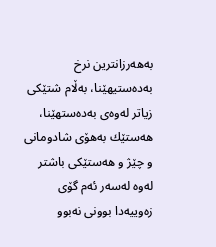به‌هه‌رزانترین نرخ به‌ده‌ستیهێنا، به‌ڵام شتێكی زیاتر له‌وه‌ی به‌ده‌ستهێنا، هه‌ستێك به‌هۆی شادومانی و چێژ و هه‌ستێكی باشتر له‌وه‌ له‌سه‌ر ئه‌م گۆی زه‌وییه‌دا بوونی نه‌بوو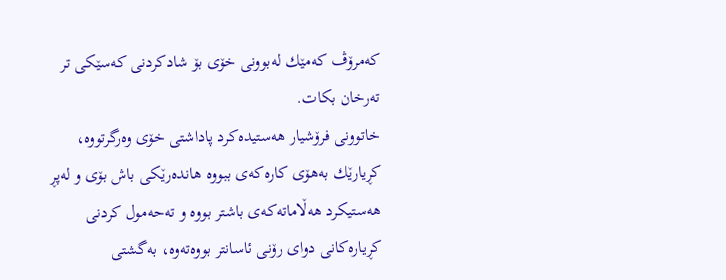كه‌مرۆڤ كه‌مێك له‌بوونی خۆی بۆ شادكردنی كه‌سێكی تر ته‌رخان بكات.
خاتوونی فرۆشیار هه‌ستیده‌كرد پاداشتی خۆی وه‌رگرتووه‌، كڕیارێك به‌هۆی كاره‌كه‌ی ببووه‌ هانده‌رێكی باش بۆی و له‌پڕ هه‌ستیكرد هه‌ڵاماته‌كه‌ی باشتر بووه‌ و ته‌حه‌مول كردنی كڕیاره‌كانی دوای رۆنی ئاسانتر بووه‌ته‌وه‌، به‌گشتی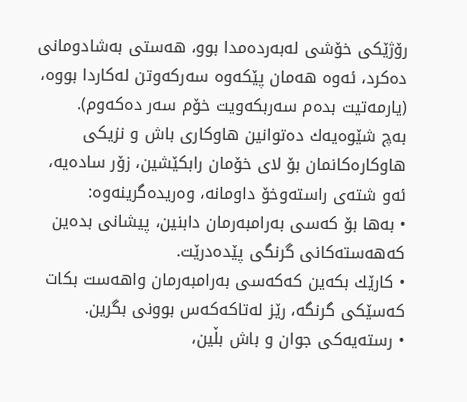رۆژێكی خۆشی له‌به‌رده‌مدا بوو، هه‌ستی به‌شادومانی ده‌كرد، ئه‌وه‌ هه‌مان پێكه‌وه‌ سه‌ركه‌وتن له‌كاردا بووه‌، (یارمه‌تیت بده‌م سه‌ربكه‌ویت خۆم سه‌ر ده‌كه‌وم).
به‌چ شێوه‌یه‌ك ده‌توانین هاوكاری باش و نزیكی هاوكاره‌كانمان بۆ لای خۆمان رابكێشین، زۆر ساده‌یه‌، ئه‌و شته‌ی راسته‌وخۆ داومانه‌، وه‌ریده‌گرینه‌وه‌:
• به‌ها بۆ كه‌سی به‌رامبه‌رمان دابنین، پیشانی بده‌ین كه‌هه‌سته‌كانی گرنگی پێده‌درێت.
• كارێك بكه‌ین كه‌كه‌سی به‌رامبه‌رمان واهه‌ست بكات كه‌سێكی گرنگه‌، رێز له‌تاكه‌كه‌س بوونی بگرین.
• رسته‌یه‌كی جوان و باش بڵین،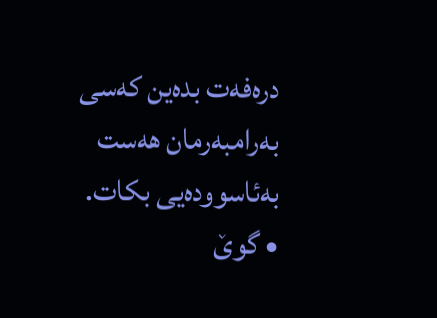دره‌فه‌ت بده‌ین كه‌سی به‌رامبه‌رمان هه‌ست به‌ئاسووده‌یی بكات.
• گوێ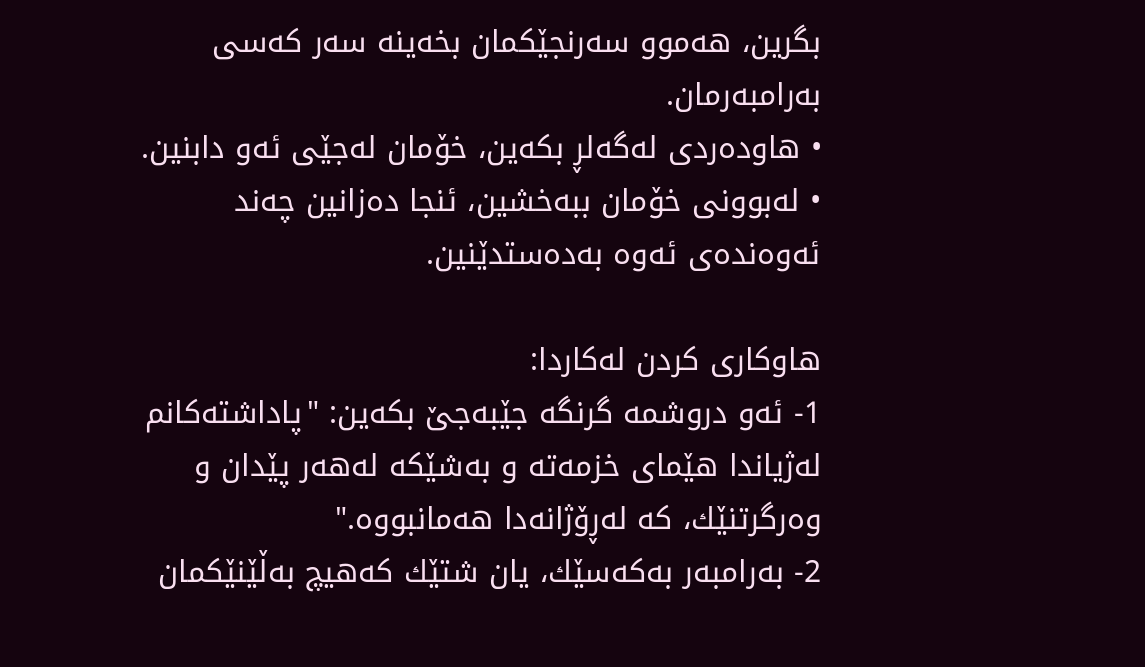بگرین، هه‌موو سه‌رنجێكمان بخه‌ینه‌ سه‌ر كه‌سی به‌رامبه‌رمان.
• هاوده‌ردی له‌گه‌لڕ بكه‌ین، خۆمان له‌جێی ئه‌و دابنین.
• له‌بوونی خۆمان ببه‌خشین، ئنجا ده‌زانین چه‌ند ئه‌وه‌نده‌ی ئه‌وه‌ به‌ده‌ستدێنین.

هاوكاری كردن له‌كاردا:
1- ئه‌و دروشمه‌ گرنگه‌ جێبه‌جێ بكه‌ین: "پاداشته‌كانم له‌ژیاندا هێمای خزمه‌ته‌ و به‌شێكه‌ له‌هه‌ر پێدان و وه‌رگرتنێك، كه‌ له‌ڕۆژانه‌دا هه‌مانبووه‌."
2- به‌رامبه‌ر به‌كه‌سێك، یان شتێك كه‌هیچ به‌ڵێنێكمان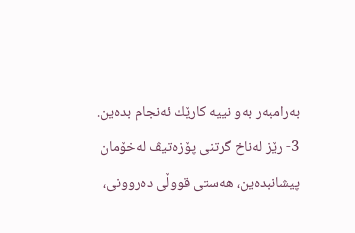به‌رامبه‌ر به‌و نییه‌ كارێك ئه‌نجام بده‌ین.
3- رێز له‌ناخ گرتنی پۆزه‌تیڤ له‌خۆمان پیشانبده‌ین، هه‌ستی قووڵی ده‌روونی،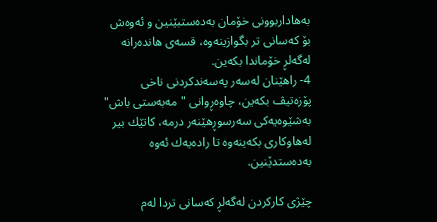به‌هاداربوونی خۆمان به‌ده‌ستبێنین و ئه‌وه‌ش بۆ كه‌سانی تر بگوازینه‌وه‌، قسه‌ی هانده‌رانه‌ له‌گه‌لڕ خۆماندا بكه‌ین.
4- راهێنان له‌سه‌ر په‌سه‌ندكردنی ناخی پۆزه‌تیڤ بكه‌ین، چاوه‌ڕوانی "مه‌به‌ستی باش" به‌شێوه‌یه‌كی سه‌رسوڕهێنه‌ر درمه‌، كاتێك بیر له‌هاوكاری بكه‌ینه‌وه‌ تا راده‌یه‌ك ئه‌وه‌ به‌ده‌ستدێنین.

چێژی كاركردن له‌گه‌لڕ كه‌سانی تردا له‌م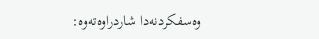وه‌سفكردنه‌دا شاردراوه‌ته‌وه‌: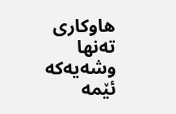هاوكاری
ته‌نها وشه‌یه‌كه‌
ئێمه‌